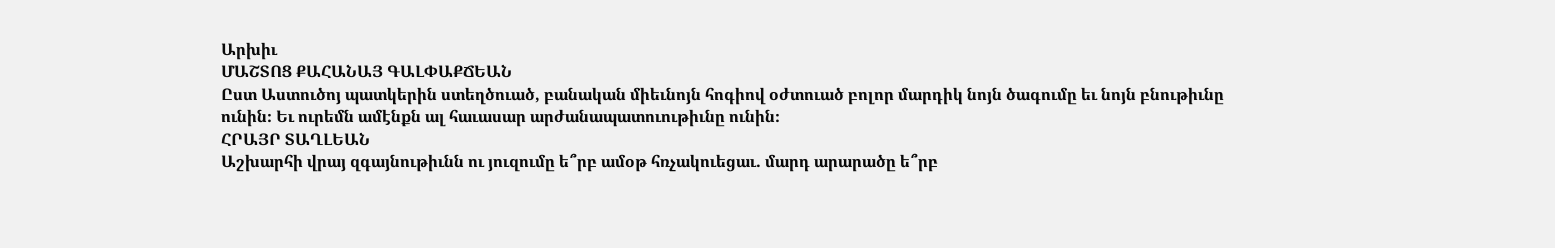Արխիւ
ՄԱՇՏՈՑ ՔԱՀԱՆԱՅ ԳԱԼՓԱՔՃԵԱՆ
Ըստ Աստուծոյ պատկերին ստեղծուած, բանական միեւնոյն հոգիով օժտուած բոլոր մարդիկ նոյն ծագումը եւ նոյն բնութիւնը ունին։ Եւ ուրեմն ամէնքն ալ հաւասար արժանապատուութիւնը ունին։
ՀՐԱՅՐ ՏԱՂԼԵԱՆ
Աշխարհի վրայ զգայնութիւնն ու յուզումը ե՞րբ ամօթ հռչակուեցաւ. մարդ արարածը ե՞րբ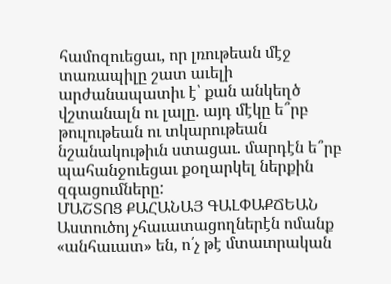համոզուեցաւ, որ լռութեան մէջ տառապիլը շատ աւելի արժանապատիւ է՝ քան անկեղծ վշտանալն ու լալը. այդ մէկը ե՞րբ թուլութեան ու տկարութեան նշանակութիւն ստացաւ. մարդէն ե՞րբ պահանջուեցաւ քօղարկել ներքին զգացումները:
ՄԱՇՏՈՑ ՔԱՀԱՆԱՅ ԳԱԼՓԱՔՃԵԱՆ
Աստուծոյ չհաւատացողներէն ոմանք «անհաւատ» են, ո՛չ թէ մտաւորական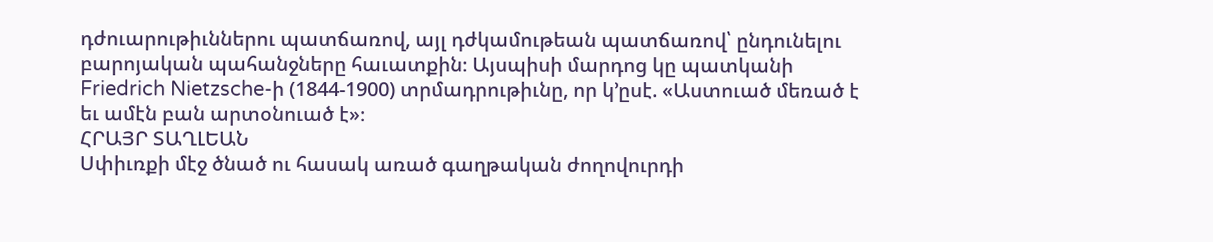դժուարութիւններու պատճառով, այլ դժկամութեան պատճառով՝ ընդունելու բարոյական պահանջները հաւատքին։ Այսպիսի մարդոց կը պատկանի Friedrich Nietzsche-ի (1844-1900) տրմադրութիւնը, որ կ՚ըսէ. «Աստուած մեռած է եւ ամէն բան արտօնուած է»։
ՀՐԱՅՐ ՏԱՂԼԵԱՆ
Սփիւռքի մէջ ծնած ու հասակ առած գաղթական ժողովուրդի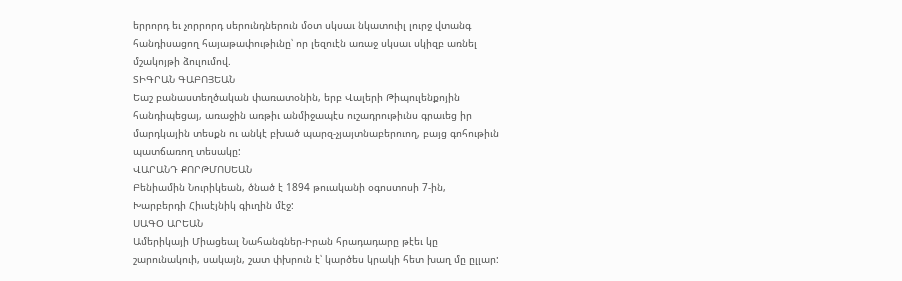երրորդ եւ չորրորդ սերունդներուն մօտ սկսաւ նկատուիլ լուրջ վտանգ հանդիսացող հայաթափութիւնը՝ որ լեզուէն առաջ սկսաւ սկիզբ առնել մշակոյթի ձուլումով.
ՏԻԳՐԱՆ ԳԱԲՈՅԵԱՆ
Եաշ բանաստեղծական փառատօնին, երբ Վալերի Թիպուլենքոյին հանդիպեցայ, առաջին առթիւ անմիջապէս ուշադրութիւնս գրաւեց իր մարդկային տեսքն ու անկէ բխած պարզ-չյայտնաբերուող, բայց գոհութիւն պատճառող տեսակը:
ՎԱՐԱՆԴ ՔՈՐԹՄՈՍԵԱՆ
Բենիամին Նուրիկեան, ծնած է 1894 թուականի օգոստոսի 7-ին, Խարբերդի Հիւսէյնիկ գիւղին մէջ:
ՍԱԳՕ ԱՐԵԱՆ
Ամերիկայի Միացեալ Նահանգներ-Իրան հրադադարը թէեւ կը շարունակուի, սակայն, շատ փխրուն է՝ կարծես կրակի հետ խաղ մը ըլլար: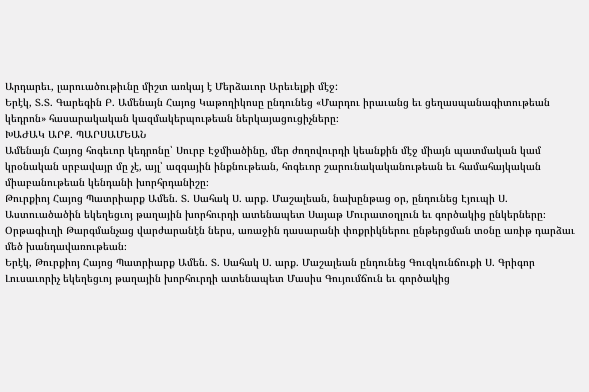Արդարեւ, լարուածութիւնը միշտ առկայ է Մերձաւոր Արեւելքի մէջ:
Երէկ, Տ.Տ. Գարեգին Բ. Ամենայն Հայոց Կաթողիկոսը ընդունեց «Մարդու իրաւանց եւ ցեղասպանագիտութեան կեդրոն» հասարակական կազմակերպութեան ներկայացուցիչները։
ԽԱԺԱԿ ԱՐՔ. ՊԱՐՍԱՄԵԱՆ
Ամենայն Հայոց հոգեւոր կեդրոնը՝ Սուրբ Էջմիածինը, մեր ժողովուրդի կեանքին մէջ միայն պատմական կամ կրօնական սրբավայր մը չէ, այլ՝ ազգային ինքնութեան, հոգեւոր շարունակականութեան եւ համահայկական միաբանութեան կենդանի խորհրդանիշը։
Թուրքիոյ Հայոց Պատրիարք Ամեն. Տ. Սահակ Ս. արք. Մաշալեան, նախընթաց օր, ընդունեց Էյուպի Ս. Աստուածածին եկեղեցւոյ թաղային խորհուրդի ատենապետ Սայաթ Մուրատօղլուն եւ գործակից ընկերները։
Օրթագիւղի Թարգմանչաց վարժարանէն ներս, առաջին դասարանի փոքրիկներու ընթերցման տօնը առիթ դարձաւ մեծ խանդավառութեան։
Երէկ, Թուրքիոյ Հայոց Պատրիարք Ամեն. Տ. Սահակ Ս. արք. Մաշալեան ընդունեց Գուզկունճուքի Ս. Գրիգոր Լուսաւորիչ եկեղեցւոյ թաղային խորհուրդի ատենապետ Մասիս Գույումճուն եւ գործակից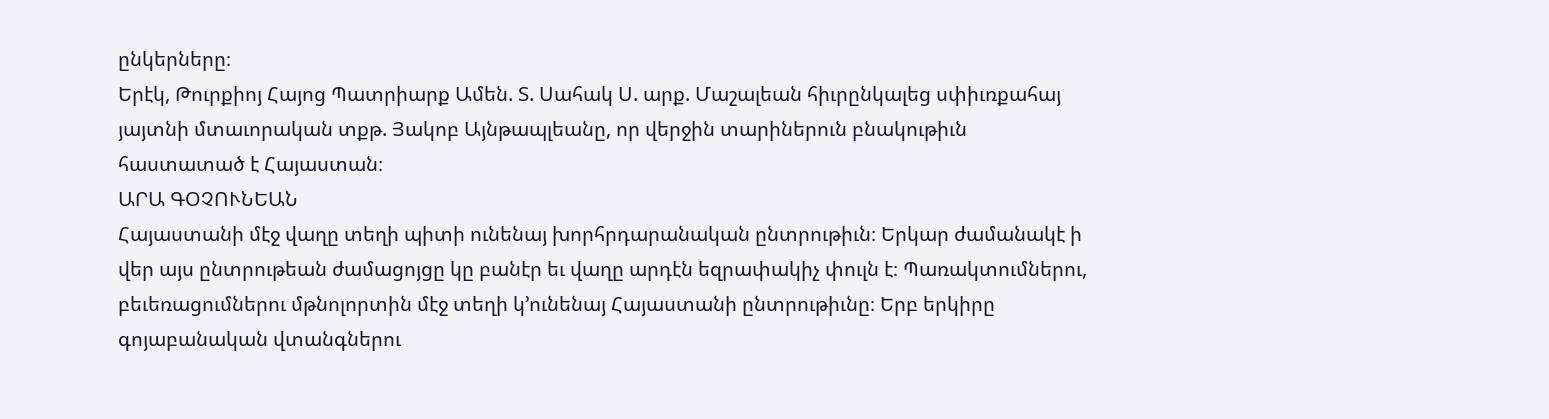ընկերները։
Երէկ, Թուրքիոյ Հայոց Պատրիարք Ամեն. Տ. Սահակ Ս. արք. Մաշալեան հիւրընկալեց սփիւռքահայ յայտնի մտաւորական տքթ. Յակոբ Այնթապլեանը, որ վերջին տարիներուն բնակութիւն հաստատած է Հայաստան։
ԱՐԱ ԳՕՉՈՒՆԵԱՆ
Հայաստանի մէջ վաղը տեղի պիտի ունենայ խորհրդարանական ընտրութիւն։ Երկար ժամանակէ ի վեր այս ընտրութեան ժամացոյցը կը բանէր եւ վաղը արդէն եզրափակիչ փուլն է։ Պառակտումներու, բեւեռացումներու մթնոլորտին մէջ տեղի կ՚ունենայ Հայաստանի ընտրութիւնը։ Երբ երկիրը գոյաբանական վտանգներու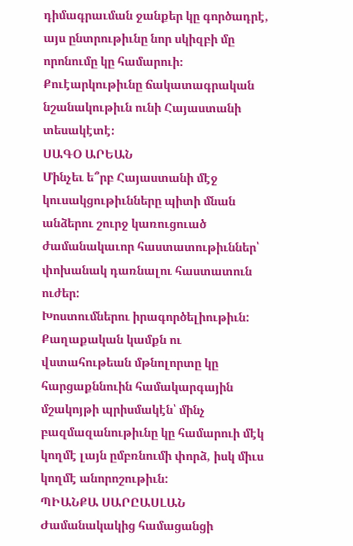դիմագրաւման ջանքեր կը գործադրէ, այս ընտրութիւնը նոր սկիզբի մը որոնումը կը համարուի։ Քուէարկութիւնը ճակատագրական նշանակութիւն ունի Հայաստանի տեսակէտէ։
ՍԱԳՕ ԱՐԵԱՆ
Մինչեւ ե՞րբ Հայաստանի մէջ կուսակցութիւնները պիտի մնան անձերու շուրջ կառուցուած ժամանակաւոր հաստատութիւններ՝ փոխանակ դառնալու հաստատուն ուժեր:
Խոստումներու իրագործելիութիւն:
Քաղաքական կամքն ու վստահութեան մթնոլորտը կը հարցաքննուին համակարգային մշակոյթի պրիսմակէն՝ մինչ բազմազանութիւնը կը համարուի մէկ կողմէ լայն ըմբռնումի փորձ, իսկ միւս կողմէ անորոշութիւն:
ՊԻԱՆՔԱ ՍԱՐԸԱՍԼԱՆ
Ժամանակակից համացանցի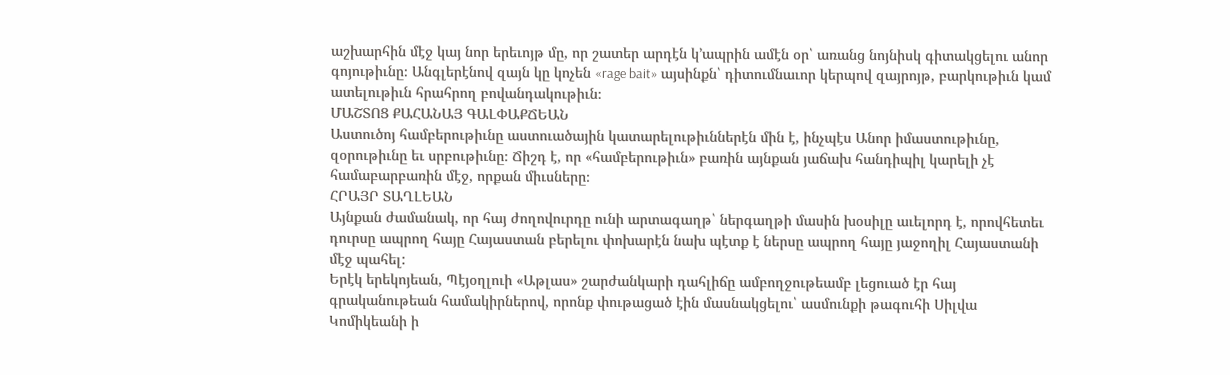աշխարհին մէջ կայ նոր երեւոյթ մը, որ շատեր արդէն կ՚ապրին ամէն օր՝ առանց նոյնիսկ գիտակցելու անոր գոյութիւնը։ Անգլերէնով զայն կը կոչեն «rage bait» այսինքն՝ դիտումնաւոր կերպով զայրոյթ, բարկութիւն կամ ատելութիւն հրահրող բովանդակութիւն։
ՄԱՇՏՈՑ ՔԱՀԱՆԱՅ ԳԱԼՓԱՔՃԵԱՆ
Աստուծոյ համբերութիւնը աստուածային կատարելութիւններէն մին է, ինչպէս Անոր իմաստութիւնը, զօրութիւնը եւ սրբութիւնը։ Ճիշդ է, որ «համբերութիւն» բառին այնքան յաճախ հանդիպիլ կարելի չէ համաբարբառին մէջ, որքան միւսները։
ՀՐԱՅՐ ՏԱՂԼԵԱՆ
Այնքան ժամանակ, որ հայ ժողովուրդը ունի արտագաղթ՝ ներգաղթի մասին խօսիլը աւելորդ է, որովհետեւ դուրսը ապրող հայը Հայաստան բերելու փոխարէն նախ պէտք է ներսը ապրող հայը յաջողիլ Հայաստանի մէջ պահել:
Երէկ երեկոյեան, Պէյօղլուի «Աթլաս» շարժանկարի դահլիճը ամբողջութեամբ լեցուած էր հայ գրականութեան համակիրներով, որոնք փութացած էին մասնակցելու՝ ասմունքի թագուհի Սիլվա Կոմիկեանի ի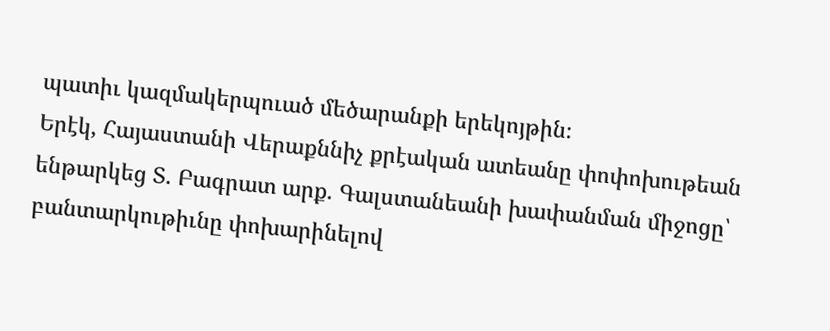պատիւ կազմակերպուած մեծարանքի երեկոյթին։
Երէկ, Հայաստանի Վերաքննիչ քրէական ատեանը փոփոխութեան ենթարկեց Տ. Բագրատ արք. Գալստանեանի խափանման միջոցը՝ բանտարկութիւնը փոխարինելով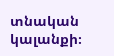տնական կալանքի։